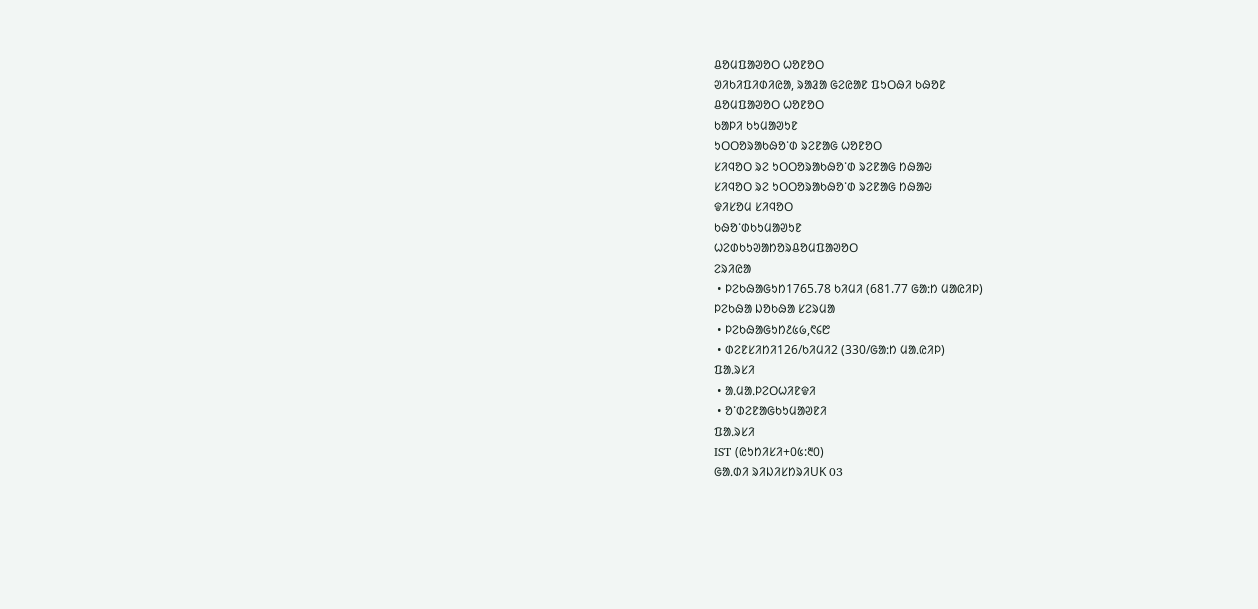ᱪᱚᱢᱯᱟᱣᱚᱛ ᱦᱚᱱᱚᱛ
ᱣᱤᱠᱤᱯᱤᱰᱤᱭᱟ, ᱨᱟᱲᱟ ᱜᱮᱭᱟᱱ ᱯᱩᱛᱷᱤ ᱠᱷᱚᱱ
ᱪᱚᱢᱯᱟᱣᱚᱛ ᱦᱚᱱᱚᱛ
ᱠᱟᱞᱤ ᱠᱩᱢᱟᱣᱩᱱ
ᱩᱛᱛᱚᱨᱟᱠᱷᱚᱸᱰ ᱨᱮᱱᱟᱜ ᱦᱚᱱᱚᱛ
ᱥᱤᱧᱚᱛ ᱨᱮ ᱩᱛᱛᱚᱨᱟᱠᱷᱚᱸᱰ ᱨᱮᱱᱟᱜ ᱴᱷᱟᱶ
ᱥᱤᱧᱚᱛ ᱨᱮ ᱩᱛᱛᱚᱨᱟᱠᱷᱚᱸᱰ ᱨᱮᱱᱟᱜ ᱴᱷᱟᱶ
ᱫᱤᱥᱚᱢ ᱥᱤᱧᱚᱛ
ᱠᱷᱚᱸᱰᱠᱩᱢᱟᱣᱩᱱ
ᱦᱮᱰᱠᱩᱣᱟᱴᱚᱨᱪᱚᱢᱯᱟᱣᱚᱛ
ᱮᱨᱤᱭᱟ
 • ᱞᱮᱠᱷᱟᱜᱩᱴ1765.78 ᱠᱤᱢᱤ (681.77 ᱜᱟᱺᱴ ᱢᱟᱭᱤᱞ)
ᱞᱮᱠᱷᱟ ᱡᱚᱠᱷᱟ ᱥᱮᱨᱢᱟ
 • ᱞᱮᱠᱷᱟᱜᱩᱴ᱒᱕᱙,᱖᱔᱘
 • ᱰᱮᱱᱥᱤᱴᱤ126/ᱠᱤᱢᱤ2 (330/ᱜᱟᱺᱴ ᱢᱟᱹᱭᱤᱞ)
ᱯᱟᱹᱨᱥᱤ
 • ᱟᱹᱢᱟᱹᱞᱮᱛᱦᱤᱱᱫᱤ
 • ᱚᱸᱰᱮᱱᱟᱜᱠᱩᱢᱟᱣᱱᱤ
ᱯᱟᱹᱨᱥᱤ
IST (ᱭᱩᱴᱤᱥᱤ+᱐᱕:᱓᱐)
ᱜᱟᱹᱰᱤ ᱨᱤᱡᱤᱥᱴᱨᱤUK 03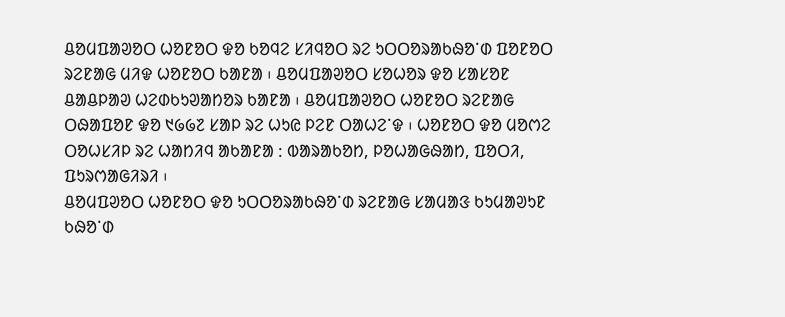ᱪᱚᱢᱯᱟᱣᱚᱛ ᱦᱚᱱᱚᱛ ᱫᱚ ᱠᱚᱧᱮ ᱥᱤᱧᱚᱛ ᱨᱮ ᱩᱛᱛᱚᱨᱟᱠᱷᱚᱸᱰ ᱯᱚᱱᱚᱛ ᱨᱮᱱᱟᱜ ᱢᱤᱫ ᱦᱚᱱᱚᱛ ᱠᱟᱱᱟ ᱾ ᱪᱚᱢᱯᱟᱣᱚᱛ ᱥᱚᱦᱚᱨ ᱫᱚ ᱥᱟᱥᱚᱱ ᱪᱟᱪᱞᱟᱣ ᱦᱮᱰᱠᱩᱣᱟᱴᱚᱨ ᱠᱟᱱᱟ ᱾ ᱪᱚᱢᱯᱟᱣᱚᱛ ᱦᱚᱱᱚᱛ ᱨᱮᱱᱟᱜ ᱛᱷᱟᱯᱚᱱ ᱫᱚ ᱑᱙᱙᱗ ᱥᱟᱞ ᱨᱮ ᱦᱩᱭ ᱞᱮᱱ ᱛᱟᱦᱮᱸᱫ ᱾ ᱦᱚᱱᱚᱛ ᱫᱚ ᱢᱚᱬᱮ ᱛᱚᱦᱥᱤᱞ ᱨᱮ ᱦᱟᱴᱤᱧ ᱟᱠᱟᱱᱟ : ᱵᱟᱨᱟᱠᱚᱴ, ᱞᱚᱦᱟᱜᱷᱟᱴ, ᱯᱚᱛᱤ, ᱯᱩᱨᱬᱟᱜᱤᱨᱤ ᱾
ᱪᱚᱢᱯᱣᱚᱛ ᱦᱚᱱᱚᱛ ᱫᱚ ᱩᱛᱛᱚᱨᱟᱠᱷᱚᱸᱰ ᱨᱮᱱᱟᱜ ᱥᱟᱢᱟᱝ ᱠᱩᱢᱟᱣᱩᱱ ᱠᱷᱚᱸᱰ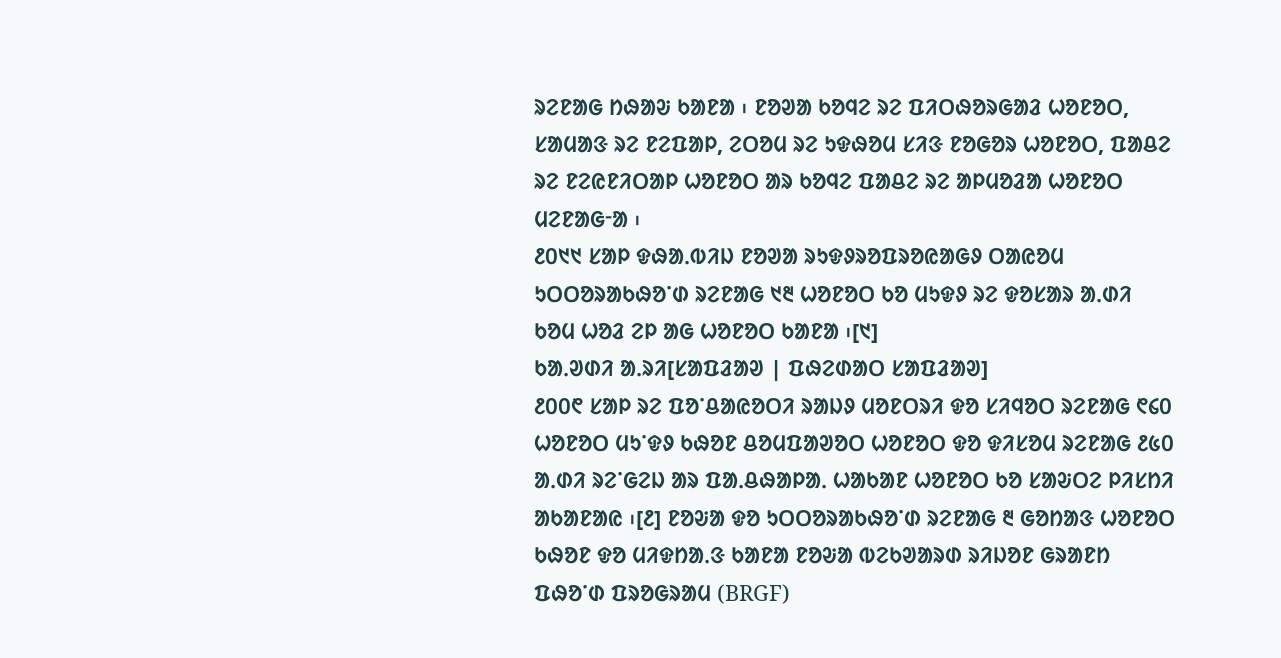ᱨᱮᱱᱟᱜ ᱴᱷᱟᱶ ᱠᱟᱱᱟ ᱾ ᱱᱚᱣᱟ ᱠᱚᱧᱮ ᱨᱮ ᱯᱤᱛᱷᱚᱨᱜᱟᱲ ᱦᱚᱱᱚᱛ, ᱥᱟᱢᱟᱝ ᱨᱮ ᱱᱮᱯᱟᱞ, ᱮᱛᱚᱢ ᱨᱮ ᱩᱫᱷᱚᱢ ᱥᱤᱝ ᱱᱚᱜᱚᱨ ᱦᱚᱱᱚᱛ, ᱯᱟᱪᱮ ᱨᱮ ᱱᱮᱭᱱᱤᱛᱟᱞ ᱦᱚᱱᱚᱛ ᱟᱨ ᱠᱚᱧᱮ ᱯᱟᱪᱮ ᱨᱮ ᱟᱞᱢᱚᱲᱟ ᱦᱚᱱᱚᱛ ᱢᱮᱱᱟᱜᱼᱟ ᱾
᱒᱐᱑᱑ ᱥᱟᱞ ᱫᱷᱟᱹᱵᱤᱡ ᱱᱚᱣᱟ ᱨᱩᱫᱽᱨᱚᱯᱨᱚᱭᱟᱜᱽ ᱛᱟᱭᱚᱢ ᱩᱛᱛᱚᱨᱟᱠᱷᱚᱸᱰ ᱨᱮᱱᱟᱜ ᱑᱓ ᱦᱚᱱᱚᱛ ᱠᱚ ᱢᱩᱫᱽ ᱨᱮ ᱫᱚᱥᱟᱨ ᱟᱹᱰᱤ ᱠᱚᱢ ᱦᱚᱲ ᱮᱞ ᱟᱜ ᱦᱚᱱᱚᱛ ᱠᱟᱱᱟ ᱾[᱑]
ᱠᱟᱹᱣᱰᱤ ᱟᱹᱨᱤ[ᱥᱟᱯᱲᱟᱣ | ᱯᱷᱮᱰᱟᱛ ᱥᱟᱯᱲᱟᱣ]
᱒᱐᱐᱖ ᱥᱟᱞ ᱨᱮ ᱯᱚᱸᱪᱟᱭᱚᱛᱤ ᱨᱟᱡᱽ ᱢᱚᱱᱛᱨᱤ ᱫᱚ ᱥᱤᱧᱚᱛ ᱨᱮᱱᱟᱜ ᱖᱔᱐ ᱦᱚᱱᱚᱛ ᱢᱩᱸᱫᱽ ᱠᱷᱚᱱ ᱪᱚᱢᱯᱟᱣᱚᱛ ᱦᱚᱱᱚᱛ ᱫᱚ ᱫᱤᱥᱚᱢ ᱨᱮᱱᱟᱜ ᱒᱕᱐ ᱟᱹᱰᱤ ᱨᱮᱸᱜᱮᱡ ᱟᱨ ᱯᱟᱹᱪᱷᱟᱞᱟᱹ ᱦᱟᱠᱟᱱ ᱦᱚᱱᱚᱛ ᱠᱚ ᱥᱟᱶᱛᱮ ᱞᱤᱥᱴᱤ ᱟᱠᱟᱱᱟᱭ ᱾[᱒] ᱱᱚᱶᱟ ᱫᱚ ᱩᱛᱛᱚᱨᱟᱠᱷᱚᱸᱰ ᱨᱮᱱᱟᱜ ᱓ ᱜᱚᱴᱟᱝ ᱦᱚᱱᱚᱛ ᱠᱷᱚᱱ ᱫᱚ ᱢᱤᱫᱴᱟᱹᱝ ᱠᱟᱱᱟ ᱱᱚᱶᱟ ᱵᱮᱠᱣᱟᱨᱰ ᱨᱤᱡᱚᱱ ᱜᱨᱟᱱᱴ ᱯᱷᱚᱸᱰ ᱯᱨᱚᱜᱨᱟᱢ (BRGF)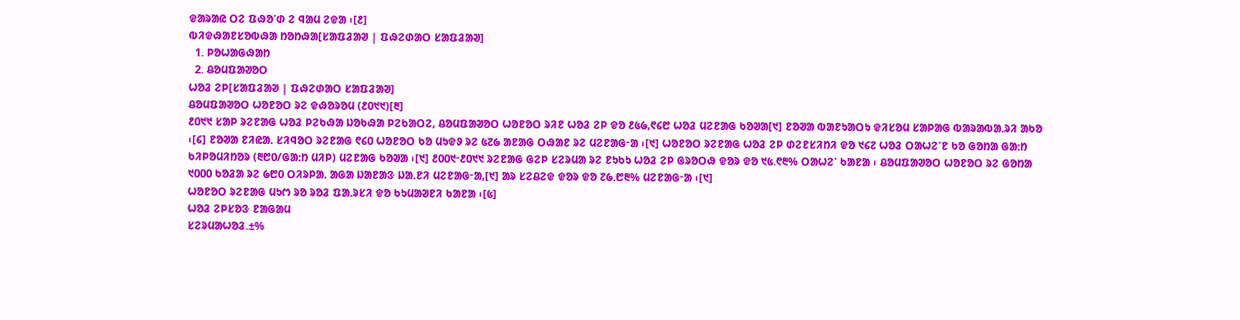ᱫᱟᱨᱟᱭ ᱛᱮ ᱯᱷᱚᱸᱰ ᱮ ᱧᱟᱢ ᱮᱫᱟ ᱾[᱒]
ᱵᱤᱫᱷᱟᱱᱥᱚᱵᱷᱟ ᱴᱚᱴᱷᱟ[ᱥᱟᱯᱲᱟᱣ | ᱯᱷᱮᱰᱟᱛ ᱥᱟᱯᱲᱟᱣ]
  1. ᱞᱚᱦᱟᱜᱷᱟᱴ
  2. ᱪᱚᱢᱯᱟᱣᱚᱛ
ᱦᱚᱲ ᱮᱞ[ᱥᱟᱯᱲᱟᱣ | ᱯᱷᱮᱰᱟᱛ ᱥᱟᱯᱲᱟᱣ]
ᱪᱚᱢᱯᱟᱣᱚᱛ ᱦᱚᱱᱚᱛ ᱨᱮ ᱫᱷᱚᱨᱚᱢ (᱒᱐᱑᱑)[᱓]
᱒᱐᱑᱑ ᱥᱟᱞ ᱨᱮᱱᱟᱜ ᱦᱚᱲ ᱞᱮᱠᱷᱟ ᱡᱚᱠᱷᱟ ᱞᱮᱠᱟᱛᱮ, ᱪᱚᱢᱯᱟᱣᱚᱛ ᱦᱚᱱᱚᱛ ᱨᱤᱱ ᱦᱚᱲ ᱮᱞ ᱫᱚ ᱒᱕᱙,᱖᱔᱘ ᱦᱚᱲ ᱢᱮᱱᱟᱜ ᱠᱚᱣᱟ[᱑] ᱱᱚᱣᱟ ᱵᱟᱱᱩᱟᱛᱩ ᱫᱤᱥᱚᱢ ᱥᱟᱞᱟᱜ ᱵᱟᱨᱟᱵᱟᱹᱨᱤ ᱟᱠᱚ ᱾[᱔] ᱱᱚᱣᱟ ᱱᱤᱭᱟᱹ ᱥᱤᱧᱚᱛ ᱨᱮᱱᱟᱜ ᱖᱔᱐ ᱦᱚᱱᱚᱛ ᱠᱚ ᱢᱩᱫᱽ ᱨᱮ ᱕᱗᱙ ᱟᱱᱟᱜ ᱛᱷᱟᱱ ᱨᱮ ᱢᱮᱱᱟᱜᱼᱟ ᱾[᱑] ᱦᱚᱱᱚᱛ ᱨᱮᱱᱟᱜ ᱦᱚᱲ ᱮᱞ ᱰᱮᱱᱥᱤᱴᱤ ᱫᱚ ᱑᱔᱗ ᱦᱚᱲ ᱛᱟᱦᱮᱸᱱ ᱠᱚ ᱜᱚᱴᱟ ᱜᱟᱺᱴ ᱠᱤᱞᱚᱢᱤᱴᱚᱨ (᱓᱘᱐/ᱜᱟᱺᱴ ᱢᱤᱞ) ᱢᱮᱱᱟᱜ ᱠᱚᱣᱟ ᱾[᱑] ᱒᱐᱐᱑ᱼ᱒᱐᱑᱑ ᱨᱮᱱᱟᱜ ᱜᱮᱞ ᱥᱮᱨᱢᱟ ᱨᱮ ᱱᱩᱠᱩ ᱦᱚᱲ ᱮᱞ ᱜᱨᱚᱛᱷ ᱫᱚᱨ ᱫᱚ ᱑᱕.᱖᱓% ᱛᱟᱦᱮᱸ ᱠᱟᱱᱟ ᱾ ᱪᱚᱢᱯᱟᱣᱚᱛ ᱦᱚᱱᱚᱛ ᱨᱮ ᱜᱚᱴᱟ ᱑᱐᱐᱐ ᱠᱚᱲᱟ ᱨᱮ ᱙᱘᱐ ᱛᱤᱨᱞᱟᱹ ᱟᱜᱟ ᱡᱟᱱᱟᱝ ᱡᱟᱹᱱᱤ ᱢᱮᱱᱟᱜᱼᱟ,[᱑] ᱟᱨ ᱥᱮᱪᱮᱫ ᱫᱚᱨ ᱫᱚ ᱗᱙.᱘᱓% ᱢᱮᱱᱟᱜᱼᱟ ᱾[᱑]
ᱦᱚᱱᱚᱛ ᱨᱮᱱᱟᱜ ᱢᱩᱬ ᱨᱚ ᱨᱚᱲ ᱯᱟᱹᱨᱥᱤ ᱫᱚ ᱠᱩᱢᱟᱣᱱᱤ ᱠᱟᱱᱟ ᱾[᱕]
ᱦᱚᱲ ᱮᱞᱥᱚᱝ ᱱᱟᱜᱟᱢ
ᱥᱮᱨᱢᱟᱦᱚᱲ.±%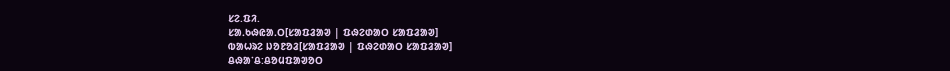ᱥᱮ.ᱯᱤ.
ᱥᱟᱹᱠᱷᱭᱟᱹᱛ[ᱥᱟᱯᱲᱟᱣ | ᱯᱷᱮᱰᱟᱛ ᱥᱟᱯᱲᱟᱣ]
ᱵᱟᱦᱨᱮ ᱡᱚᱱᱚᱲ[ᱥᱟᱯᱲᱟᱣ | ᱯᱷᱮᱰᱟᱛ ᱥᱟᱯᱲᱟᱣ]
ᱪᱷᱟᱸᱪ:ᱪᱚᱢᱯᱟᱣᱚᱛ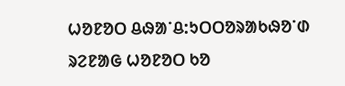ᱦᱚᱱᱚᱛ ᱪᱷᱟᱸᱪ:ᱩᱛᱛᱚᱨᱟᱠᱷᱚᱸᱰ ᱨᱮᱱᱟᱜ ᱦᱚᱱᱚᱛ ᱠᱚ